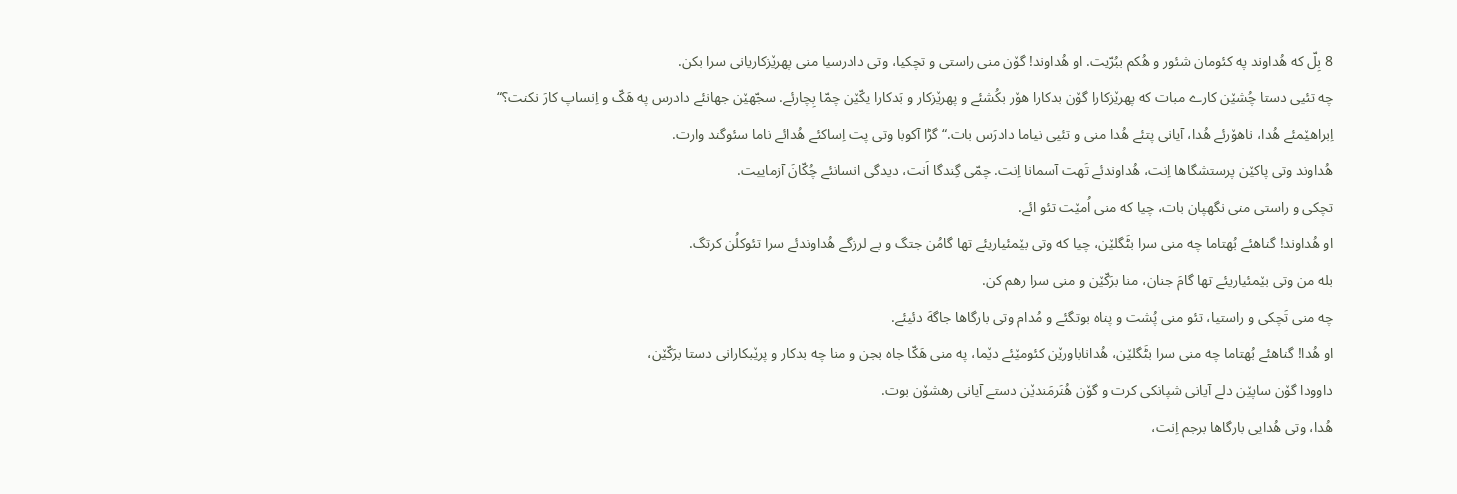8 بِلّ که هُداوند په کئومان شئور و هُکم ببُرّیت. او هُداوند! گۆن منی راستی و تچکیا، وتی دادرسیا منی پهرێزکاریانی سرا بکن.
چه تئیی دستا چُشێن کارے مبات که پهرێزکارا گۆن بدکارا هۆر بکُشئے و پهرێزکار و بَدکارا یکّێن چمّا بِچارئے. سجّهێن جهانئے دادرس په هَکّ و اِنساپ کارَ نکنت؟“
اِبراهێمئے هُدا، ناهۆرئے هُدا، آیانی پتئے هُدا منی و تئیی نیاما دادرَس بات.“ گڑا آکوبا وتی پت اِساکئے هُدائے ناما سئوگند وارت.
هُداوند وتی پاکێن پرستشگاها اِنت، هُداوندئے تَهت آسمانا اِنت. چمّی گِندگا اَنت، دیدگی انسانئے چُکّانَ آزماییت.
تچکی و راستی منی نگهپان بات، چیا که منی اُمێت تئو ائے.
او هُداوند! گناهئے بُهتاما چه منی سرا بٹَگلێن، چیا که وتی بێمئیاریئے تها گامُن جتگ و بے لرزگے هُداوندئے سرا تئوکلُن کرتگ.
بله من وتی بێمئیاریئے تها گامَ جنان، منا برَکّێن و منی سرا رهم کن.
چه منی تَچکی و راستیا، تئو منی پُشت و پناه بوتگئے و مُدام وتی بارگاها جاگهَ دئیئے.
او هُدا! گناهئے بُهتاما چه منی سرا بٹَگلێن، هُداناباورێن کئومێئے دێما، په منی هَکّا جاه بجن و منا چه بدکار و پرێبکارانی دستا برَکّێن،
داوودا گۆن ساپێن دلے آیانی شپانکی کرت و گۆن هُنَرمَندێن دستے آیانی رهشۆن بوت.
هُدا، وتی هُدایی بارگاها برجم اِنت،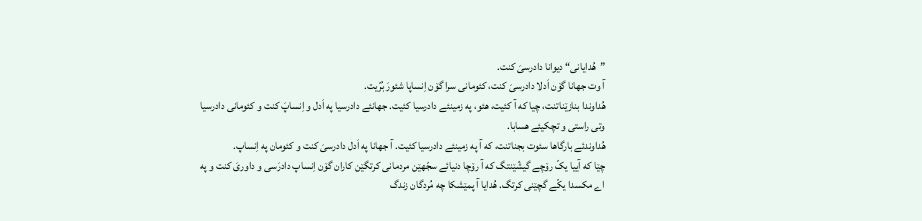”هُدایانی“ دیوانا دادرسیَ کنت.
آ وت جهانا گۆن اَدلا دادرسیَ کنت، کئومانی سرا گۆن اِنساپا شئورَ بُرّیت.
هُداوندا بنازێناتنت، چیا که آ کئیت، هئو، په زمینئے دادرسیا کئیت. جهانئے دادرسیا په اَدل و اِنساپَ کنت و کئومانی دادرسیا وتی راستی و تچکیئے هسابا.
هُداوندئے بارگاها سئوت بجناتنت، که آ په زمینئے دادرسیا کئیت. آ جهانا په اَدل دادرسیَ کنت و کئومان په اِنساپ.
چێا که آییا یکّ رۆچے گیشّێنتگ که آ رۆچا دنیائے سجّهێن مردمانی کرتگێن کاران گۆن اِنساپ دادرَسی و داوریَ کنت و په اے مکسدا یکّے گچێنی کرتگ. هُدایا آ پمێشکا چه مُردگان زندگ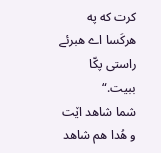کرت که په هرکَسا اے هبرئے راستی پکّا ببیت.“
شما شاهد اێت و هُدا هم شاهد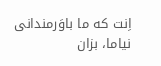اِنت که ما باوَرمندانی نیاما، بزان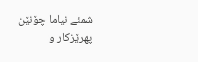شمئے نیاما چۆنێن پهرێزکار و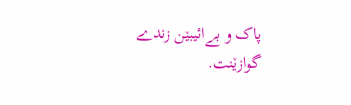پاک و بےائیبێن زندے گوازێنت.